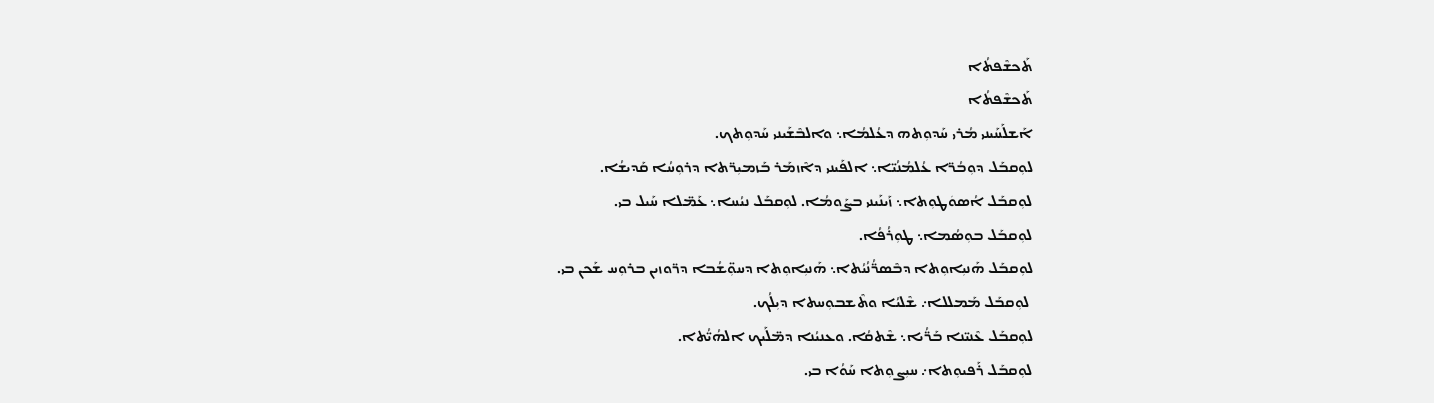ܬܰܟܫܶܦܬܳܐ
ܬܰܟܫܶܦܬܳܐ
ܐܰܫܠܰܚܰܝܢܝ ܡܳܪܝ ܚܰܕܘܼܬܗ ܕܥܳܠܡܳܐ܆ ܘܐܠܒܶܫܰܝܢܝ ܚܰܕܘܼܬܟ.
ܠܘܼܩܒܰܠ ܕܘܼܒܳܪ̈ܐ ܥܳܠܡܳܢܳܝ̈ܐ܆ ܐܠܦܰܝܢܝ ܕܐܶܙܡܰܪ ܒܰܙܡܝܼܪ̈ܬܐ ܕܪܘܼܚܳܐ ܩܰܕܝܫܳܐ.
ܠܘܼܩܒܰܠ ܐܳܣܘܿܛܘܼܬܐ܆ ܙܰܝܢܰܝܢܝ ܒܨܰܘܡܳܐ. ܠܘܼܩܒܰܠ ܢܝܳܚܐ܆ ܥܰܡ̈ܠܐ ܚܰܝܠ ܒܝ.
ܠܘܼܩܒܰܠ ܒܘܼܣܳܡܐ܆ ܛܘܼܪܳܦܳܐ.
ܠܘܼܩܒܰܠ ܗܰܢܝܼܐܘܼܬܐ ܕܒܶܣܪ̈ܳܢܳܝܳܬܐ܆ ܗܰܢܝܼܐܘܼܬܐ ܕܚܘܼ̈ܫܳܒܐ ܕܪ̈ܘܙܝܢ ܒܪܘܼܚ ܫܰܟܢ ܒܝ.
 ܠܘܼܩܒܰܠ ܡܰܡܠܠܐ܇ ܫܶܠܝܳܐ ܘܬܶܫܒܘܼܚܬܐ ܕܝܼܠܳܟ.
ܠܘܼܩܒܰܠ ܥܶܢܝ̈ܢܐ ܒܰܪ̈ܳܝܐ܆ ܫܶܬܩܳܐ. ܘܥܢܝܳܢܐ ܕܡ̈ܠܰܝܟ ܐܠܗܳܝ̈ܳܬܐ.
ܠܘܼܩܒܰܠ ܪܰܦܝܘܼܬܐ܇ ܚܝܼܨܘܼܬܐ ܚܰܘܳܐ ܒܝ.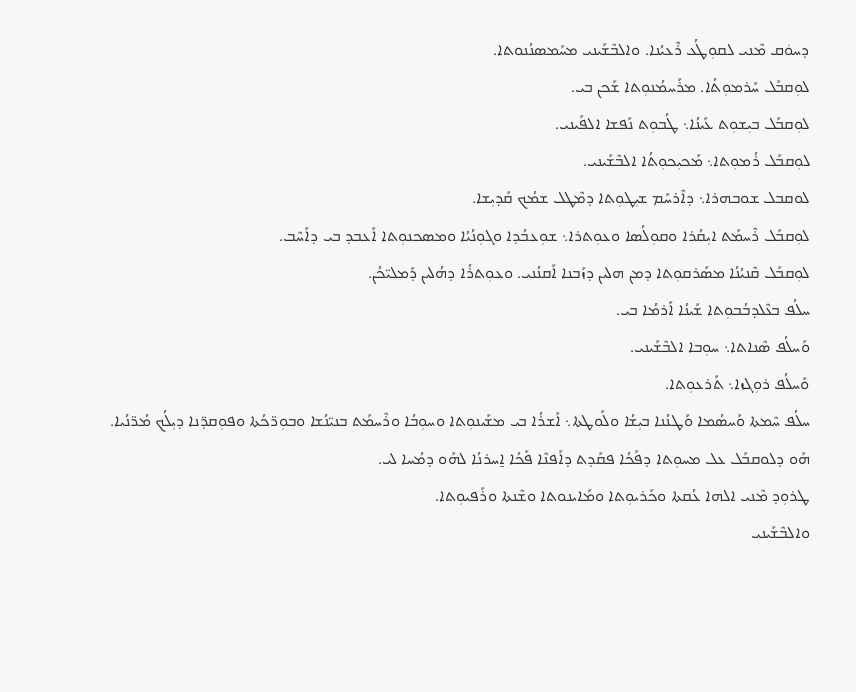ܕܚܘܿܩ ܡܶܢܝ ܠܩܘܼܛܳܥ ܪܶܥܝܳܢܐ. ܘܐܠܒܶܫܰܝܢܝ ܡܚܰܡܣܢܳܢܘܬܐ.
ܠܘܼܩܒܰܠ ܚܰܪܡܘܼܬܳܐ. ܡܪܰܚܡܳܢܘܼܬܐ ܫܰܟܢ ܒܝ.
ܠܘܼܩܒܰܠ ܒܝܼܫܘܼܬ ܥܰܝܢܳܐ܆ ܛܳܒܘܼܬ ܢܰܦܫܐ ܐܠܦܰܝܢܝ.
ܠܘܼܩܒܰܠ ܪܳܡܘܼܬܐ܆ ܡܰܟܝܼܟܘܼܬܳܐ ܐܠܒܶܫܰܝܢܝ.
ܠܘܩܒܠ ܫܘܒܗܪܐ܆ ܕܐܶܪܚܰܡ ܫܝܼܛܘܼܬܐ ܕܡܶܛܠ ܫܡܳܟ ܩܰܕܝܼܫܐ.
ܠܘܼܩܒܰܠ ܪܶܚܡܰܬ ܐܝܼܩܳܪܐ ܘܩܘܼܠܳܣܐ ܘܥܘܼܬܪܐ܆ ܫܘܼܥܒܳܕܐ ܘܓܘܼܢܳܝܳܐ ܘܡܣܟܢܘܼܬܐ ܐܰܥܒܕ ܒܝ ܕܐܰܚܶܒ.
ܠܘܼܩܒܰܠ ܩܶܢܝܳܢܳܐ ܡܣܰܪܩܘܼܬܐ ܕܡܢ ܗܠܝܢ ܕܙܰܒܢܐ ܐܰܩܢܳܢܝ. ܘܥܘܼܬܪܳܐ ܕܗܳܠܝܢ ܕܰܡܠܝ̈ܟܳܢ.
ܚܠܳܦ ܒܥܶܠܕܒܳܒܘܼܬܐ ܫܰܝܢܳܐ ܐܰܪܡܳܐ ܒܝ.
ܘܰܚܠܳܦ ܣܶܢܐܬܐ܆ ܚܘܼܒܐ ܐܠܒܶܫܰܝܢܝ.
ܘܰܚܠܳܦ ܪܘܼܓܙܐ܆ ܬܰܪܥܘܼܬܐ.
ܚܠܳܦ ܚܶܡܬܐ ܘܰܚܣܳܡܐ ܘܰܛܢܳܢܐ ܒܝܼܫܳܐ ܘܠܰܘܛܬܐ܆ ܐܰܫܪܳܐ ܒܝ ܡܫܰܝܢܘܼܬܐ ܘܚܘܼܒܳܐ ܘܪܶܚܡܰܬ ܒܢܝ̈ܢܳܫܐ ܘܒܘܼܪ̈ܟܳܬܐ ܘܦܘܼܩܕ̈ܢܐ ܕܝܼܠܳܟ ܡܳܪ̈ܢܳܝܐ.
ܗܰܘ ܕܠܘܩܒܰܠ ܥܠ ܡܚܘܼܬܐ ܕܦܰܟܳܐ ܦܩܰܕܬ ܕܐܰܦܢܶܐ ܦܰܟܳܐ ܐ̱ܚܪܢܳܐ ܠܗܰܘ ܕܡܳܚܐ ܠܝ.
ܛܪܘܼܕ ܡܶܢܝ ܐܠܗܐ ܥܳܩܬܐ ܘܟܰܪܝܘܼܬܐ ܘܡܰܐܝܢܘܬܐ ܘܫܶܢܬܐ ܘܪܰܦܝܘܼܬܐ.
ܘܐܠܒܶܫܰܝܢܝ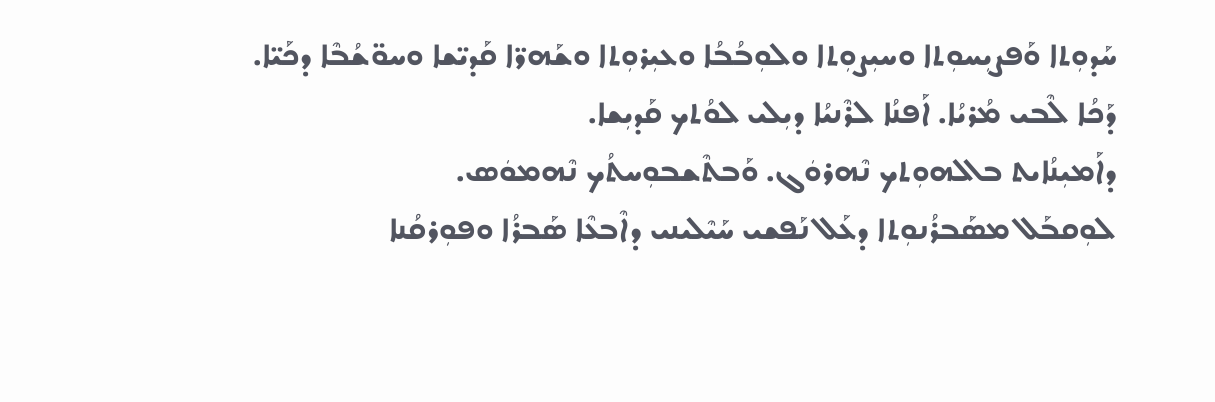ܚܰܕܘܼܬܐ ܘܰܦܨܝܼܚܘܼܬܐ ܘܚܝܼܨܘܼܬܐ ܘܠܘܼܒܳܒܳܐ ܘܥܝܼܪܘܼܬܐ ܘܫܰܗܪ̈ܐ ܩܰܕܝ̈ܫܐ ܘܚܘ̈ܫܳܒܶܐ ܕܟܰܝ̈ܐ.
ܕܰܟܳܐ ܠܶܒܝ ܡܳܪܝܳܐ. ܐܰܦܢܳܐ ܠܪܶܢܝܳܐ ܕܝܼܠܝ ܠܘܳܬܟ ܩܰܕܝܼܫܐ.
ܕܐܰܡܝܼܢܳܐܝܬ ܒܐܠܗܘܼܬܟ ܢܶܗܪܘܿܓ. ܘܰܒܬܶܫܒܘܼܚܬܳܟ ܢܶܗܡܘܿܣ.
ܠܘܼܩܒܰܠ ܡܣܰܒܪܳܢܘܼܬܐ ܕܥܰܠ ܢܰܦܫܝ ܚܰܝܶܠܝܢܝ ܕܐܶܒܥܶܐ ܣܰܒܪܳܐ ܘܦܘܼܪܩܳܢܐ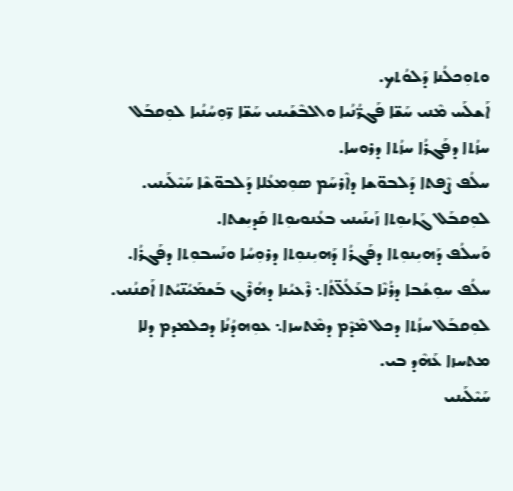ܘܬܘܼܟܠܳܢܐ ܕܰܠܘܳܬܟ.
ܐܰܫܠܰܚ ܡܶܢܝ ܚܰܫ̈ܐ ܦܰܓܪ̈ܳܢܳܝܐ ܘܐܠܒܶܫܰܝܢܝ ܚܰܫ̈ܐ ܪ̈ܘܼܚܳܢܳܝܐ ܠܘܼܩܒܰܠ ܚܙܳܬܐ ܕܦܰܓܪܳܐ ܚܙܳܬܐ ܕܪܘܚܐ.
ܚܠܳܦ ܨܶܦܬܐ ܕܰܠܒܘ̈ܫܐ ܕܐܶܪܚܰܡ ܣܘܼܡܥܳܠܐ ܕܰܠܒܘ̈ܫܶܐ ܚܰܝܶܠܰܝܢܝ.
ܠܘܼܩܒܰܠ ܓܰܐܝܘܼܬܐ ܙܰܝܢܰܝܢܝ ܒܥܳܢܘܝܘܼܬܐ ܩܰܕܝܼܫܬܐ.
ܘܰܚܠܳܦ ܕܰܗܝܼܢܘܼܬܐ ܕܦܰܓܪܳܐ ܕܰܗܝܼܢܘܼܬܐ ܕܪܘܼܚܳܐ ܘܢܰܚܒܘܼܬܐ ܕܦܰܓܪܳܐ.
ܚܠܳܦ ܚܘܼܫܳܒܐ ܕܪܳܢܶܐ ܒܥܰܠܳܠ̈ܬܳܐ܆ ܪܶܥܝܳܢܐ ܕܗܳܪܶܓ ܒܰܫܡܰܝܳܢ̈ܝܳܬܐ ܐܰܩܢܳܢܝ.
ܠܘܼܩܒܰܠ ܚܙܳܬܐ ܕܟܠ ܡܶܕܶܡ ܕܡܶܬܚܙܐ܆ ܥܘܼܗܕܳܢܳܐ ܕܟܠܡܕܡ ܕܠܐ ܡܬܚܙܐ ܥܰܗܶܕ ܒܝ.
ܚܰܝܶܠܰܝܢܝ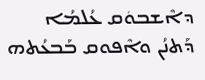ܕܐܶܫܒܘܿܩ ܥܳܠܡܳܐ ܕܰܬܢܳܢ ܘܐܶܦܘܩ ܒܰܒܥܳܬܗ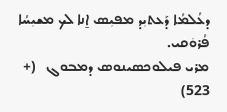ܕܥܳܠܡܳܐ ܕܰܥܬܝܼܕ ܡܦܝܼܣ ܐ̱ܢܐ ܠܟ ܡܫܝܼܚܳܐ ܦܳܪܘܿܩܝ.
ܡܪܝ ܦܝܠܘܟܣܝܢܘܣ ܕܡܒܘܓ   (+ 523)